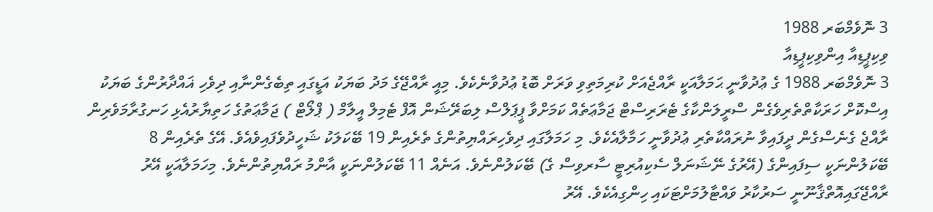3 ނޮވެމްބަރ 1988
ވިކިޕީޑިއާ އިންވިކިޕީޑިއާ
3 ނޮވެމްބަރ 1988 ގެ ޢުދުވާނީ ޙަމަލާއަކީ ރާއްޖެއަށް ކުރިމަތިވި ވަރަށް ބޮޑު ޢުދުވާނެކެވެ. މިއީ ރާއްޖޭގެ މަދު ބަޔަކު އަޑީގައި ތިބެގެންނާއި ދިވެހި ޣައްދާރުންގެ ބަޔަކު އިސްކޮށް ހަރަކާތްތެރިވެގެން ސްރީލަންކާގެ ޓެރަރިސްޓް ޖަމާޢަތެއް ކަމަށްވާ ޕީޕަލްސް ލިބަރޭޝަން އޮފް ޓެމިލް އީލާމް ( ޕްލޯޓް ) ޖަމާޢަތުގެ ހަތިޔާރުއެޅި ހަނގުރާމަވެރިން ރާއްޖެ ގެނެސްގެން ދީފައިވާ ނުރައްކާތެރި ޢުދުވާނީ ހަމާލާއެކެވެ. މި ހަމަލާގައި ދިވެހިރައްޔިތުންގެ ތެރެއިން 19 ބޭކަލަކު ޝަހީދުވެފައިވެއެވެ. އޭގެ ތެރެއިން 8 ބޭކަލުންނަކީ ސިފައިންގެ (އޭރުގެ ނޭޝަނަލް ސެކިއުރިޓީ ސާރވިސް ގެ) ބޭކަލުންނެވެ. އަނެއް 11 ބޭކަލުންނަކީ އާންމު ރައްޔިތުންނެވެ. މިހަމަލާއަކީ އޭރު ރާއްޖޭގައިއޮތްޤާނޫނީ ސަރުކާރު ވައްޓާލުމަށްޓަކައި ހިންގިއެކެވެ. އޭރު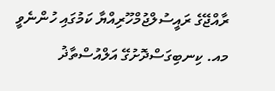ރާއްޖޭގެ ރައީސުލްޖުމްހޫރިއްޔާ ކަމުގައި ހުންނެވީ މއ. ކިނބިގަސްދޮށުގޭ އަލްއުސްތާޛު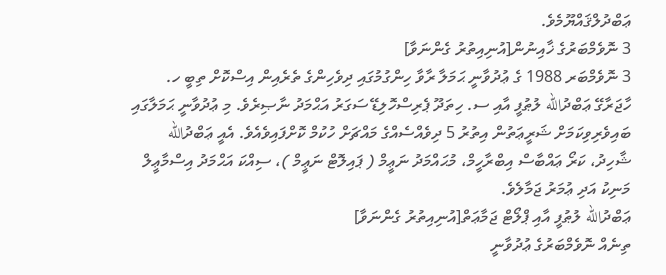ޢަބްދުލްޤައްޔޫމެވެ.
3 ނޮވެމްބަރުގެ ޚާއިނުން[އުނިއިތުރު ގެންނަވާ]
3 ނޮވެމްބަރ 1988 ގެ ޢުދުވާނީ ޙަމަލާ ރާވާ ހިންގުމުގައި ދިވެހިންގެ ތެރެއިން އިސްކޮށް ތިބީ ހ. ހާޖަރާގޭ ޢަބްދުالله ލުޠުފީ އާއި ސ. ހިތަދޫ ޕެރިސްހޮލިޑޭ ސަގަރު އަޙްމަދު ނާޞިރެވެ. މި ޢުދުވާނީ ޙަމަލާގައި ބައިވެރިވިކަމަށް ޝަރީޢަތުން އިތުރު 5 ދިވެއްސެއްގެ މައްޗަށް ހުކުމް ކޮށްފައިވެއެވެ. އެއީ ޢަބްދުالله ޝާހިދު، ކަރޯ ޢައްބާސް އިބްރާހީމް، މުޙައްމަދު ނަޢީމް ( ޕައިލޮޓް ނަޢީމް )، ސިއްކަ އަޙްމަދު އިސްމާޢީލް މަނިކު އަދި ޢުމަރު ޖަމާލެވެ.
ޢަބްދުالله ލުޠުފީ އާއި ޕްލޯޓް ޖަމާޢަތް[އުނިއިތުރު ގެންނަވާ]
ތިނެއް ނޮވެމްބަރުގެ ޢުދުވާނީ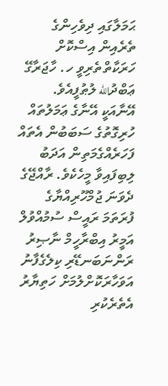ޙަމަލާގައި ދިވެހިންގެ ތެރެއިން އިސްކޮށް ހަރަކާތްތެރިވީ ހ. ހާޖަރާގޭ ޢަބްދުالله ލުޠުފީއެވެ. އޭނާއަކީ އޭނާގެ ޢަމަލުތައް ހުރިގޮތުގެ ސަބަބުން އެތައް ފަހަރެއްގެމަތިން އަދަބު ލިބިފައިވާ މީހެކެވެ. ރާއްޖޭގެ ދެވަނަ ޖުމްހޫރިއްޔާގެ ފުރަތަމަ ރައީސް ސުމުއްވުލް އަމީރު އިބްރާހީމް ނާޞިރު ރަންނަބަނޑޭރި ކިލެގެފާނު އަވަހާރަކޮށްލުމަށް ހަތިޔާރު އެތެރެކުރި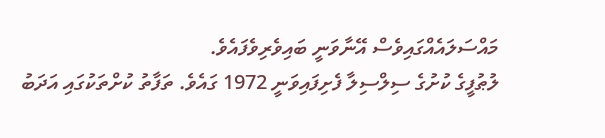މައްސަލައެއްގައިވެސް އޭނާވަނީ ބައިވެރިވެފައެވެ.
ލުޠުފީގެ ކުށުގެ ސިލްސިލާ ފެށިފައިވަނީ 1972 ގައެވެ. ތަފާތު ކުށްތަކުގައި އަދަބު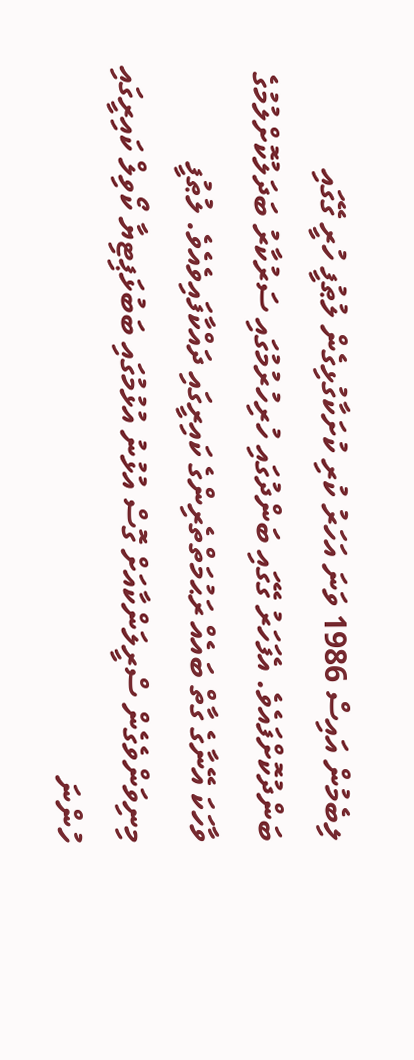ލިބެމުން އައިސް 1986 ވަނަ އަހަރު ކުރި ކުށަކާގުޅިގެން ލުޠުފީ ހުރީ ގޭގައި ބަންދުކޮށްފައެވެ. އެފަހަރު ގޭގައި ބަންދުގައި ހުރިހުރުމުގައި ސަރުކާރު ބަދަލުކޮށްލުމުގެ ވާހަކަ އޭނާގެ ގާތް ބައެއް ރަޙުމަތްތެރިންގެ ކައިރީގައި ދައްކާފައިވެއެވެ. ލުޠުފީ މިނިވަންވެގެން ސްރީލަންކާއަށް ގޮސް އުޅުނު އުޅުމުގައި ބަބުޅަޕިޓިޔާ ކޯވިލް ކައިރީގައި ހުންނަ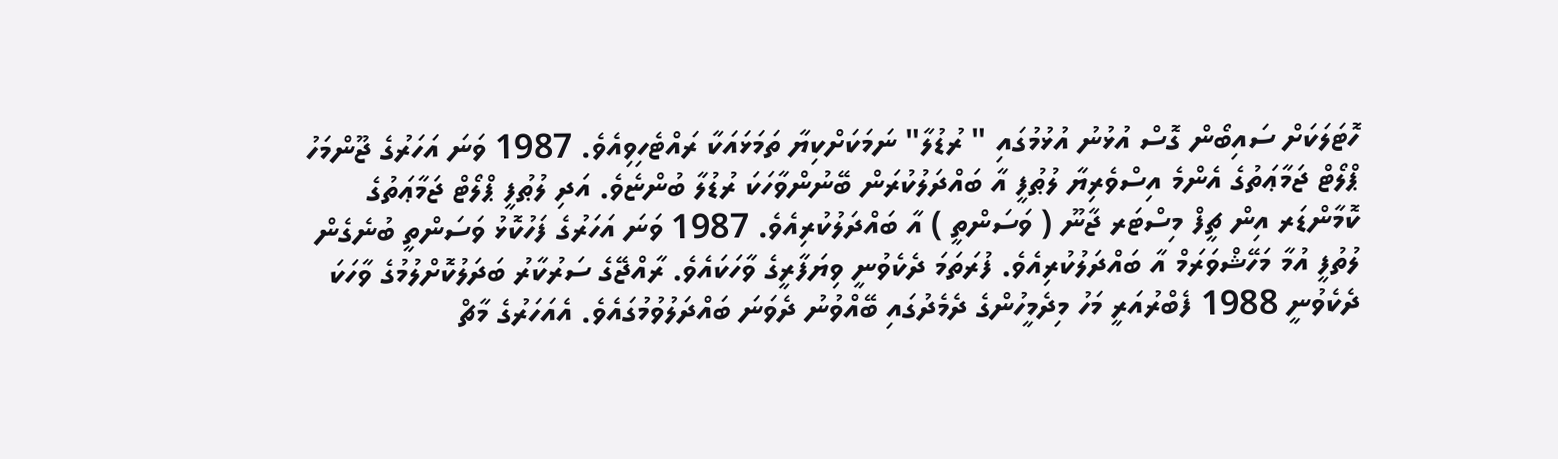ހޮޓަލަކަށް ސައިބޯން ގޮސް އުޅުނު އުޅުމުގައި " ރުޑުލާ" ނަމަކަށްކިޔާ ތަމަޅައަކާ ރައްޓެހިވިއެވެ. 1987 ވަނަ އަހަރުގެ ޖޫންމަހު ޕްލޯޓް ޖަމާޢަތުގެ އެންމެ އިސްވެރިޔާ ލުޠުފީ އާ ބައްދަލުކުރަން ބޭނުންވާހަކަ ރުޑުލާ ބުންޏެވެ. އަދި ލުޠުފީ ޕްލޯޓް ޖަމާޢަތުގެ ކޮމާންޑަރ އިން ޗީފް މިސްޓަރ ޖާނޫ ( ވަސަންތީ ) އާ ބައްދަލުކުރިއެވެ. 1987 ވަނަ އަހަރުގެ ފަހުކޮޅު ވަސަންތީ ބުނެގެން ލުތުފީ އުމާ މަހޭޝްވަރަމް އާ ބައްދަލުކުރިއެވެ. ފުރަތަމަ ދެކެވުނީ ވިޔަފާރީގެ ވާހަކައެވެ. ރާއްޖޭގެ ސަރުކާރު ބަދަލުކޮށްލުމުގެ ވާހަކަ ދެކެވުނީ 1988 ފެބްރުއަރީ މަހު މިދެމީހުންގެ ދެމެދުގައި ބޭއްވުނު ދެވަނަ ބައްދަލުވުމުގައެވެ. އެއަހަރުގެ މާޗް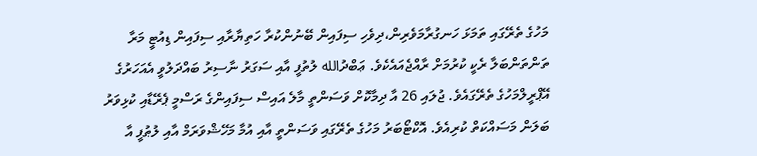މަހުގެ ތެރޭގައި ތަމަޅަ ހަނގުރާމަވެރިން،ދިވެހި ސިފައިން ބޭނުންކުރާ ހަތިޔާރާއި ސިފައިން ޑިއުޓީ މަރާ ތަންތަންބަލާ ރެކީ ކުރުމަށް ރާއްޖެއައެކެވެ. ޢަބްދުالله ލުތުފީ އާއި ސަގަރު ނާސިރު ބައްދަލުވީ އެއަހަރުގެ އޭޕްރީލްމަހުގެ ތެރޭގައެވެ. ޖުލައި 26 އާ ދިމާކޮށް ވަސަންތީ މާލެ އައިސް ސިފައިންގެ ރަސްމީ ޕެރޭޑާއި ކުޅިވަރު ބަލަން މަސައްކަތް ކުރިއެވެ. އޮކްޓޯބަރު މަހުގެ ތެރޭގައި ވަސަންތީ އާއި އުމާ މަހޭޝްވަރަމް އާއި ލުޠުފީ އާ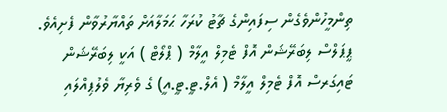ތިންމީހުންވެގެން ސިފައިންގެ ޗާޓު ކުރަހާ ޙަމަލާއަށް ތައްޔާރުވާން ފެށިއެވެ. ޕީޕަލްސް ލިބަރޭޝަން އޮފް ޓެމިލް އީލާމް ( ޕްލޯޓް ) އަކީ ލިބަރޭޝަން ޓައިގަރސް އޮފް ޓެމިލް އީލާމް ( އެލް.ޓީ.ޓީ.އީ) ގެ ވެރިޔާ ވެލުޕިއްލައި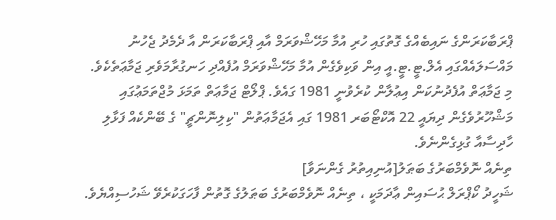ޕްރަބާކަރަންގެ ނައިބެއްގެ ގޮތުގައި ހުރި އުމާ މަހޭޝްވަރަމް އާއި ޕްރަބާކަރަން އާ ދެމެދު ޖެހުނު މައްސަލައެއްގައި އެލް.ޓީ.ޓީ.އީ އިން ވަކިވެގެން އުމާ މަހޭޝްވަރަމް އުފެއްދި ހަނގުރާމަވެރި ޖަމާޢަތެކެވެ. މި ޖަމާޢަތް އުފެދުނުކަން އިޢުލާން ކުރެވުނީ 1981 ގައެވެ. ޕްލޯޓް ޖަމާޢަތް ތަމަޅަ މުޖްތަމަޢުގައި މަޝްހޫރުވެގެން ދިޔައީ 22 އޮކްޓޯބަރ 1981 ގައި އެޖަމާޢަތުން "ކިލިނޮންޗީ" ގެ ބޭންކެއް ފަޅާލި ހާދިސާއާ ގުޅިގެންނެވެ.
ތިނެއް ނޮވެމްބަރުގެ ބަޠަލު[އުނިއިތުރު ގެންނަވާ]
ޝަހީދު ކޯޕްރަލް ޙުސައިން ޢާދަމަކީ ، ތިނެއް ނޮވެމްބަރުގެ ބަޠަލުގެ ގޮތުން ފާހަގަކުރެވޭ ޝަހުސިއްޔެވެ.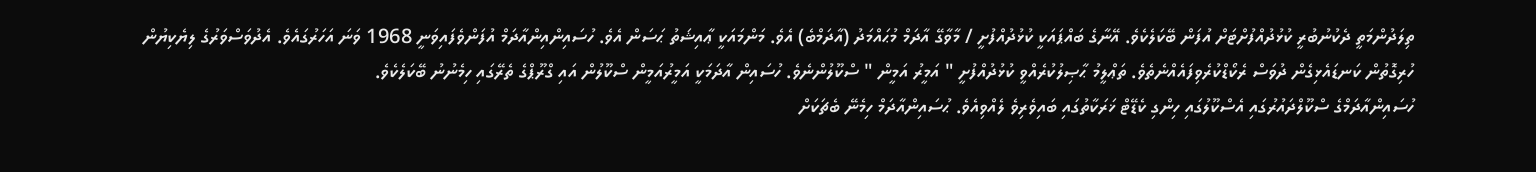ތިލަދުންމަތީ ދެކުނުބުރީ ކުޅުދުއްފުށްޓަށް އުފަން ބޭކަލެކެވެ. އޭނާގެ ބައްޕައަކީ ކުޅުދުއްފުށީ / މާވާގޭ އާދަމް މުޙައްމަދު (އާދަމްބެ) އެވެ. މަންމައަކީ ޢާއިޝަތު ޙަސަން އެވެ. ހުސައިންއިންއާދަމް އުފަންވެފައިވަނީ 1968 ވަނަ އަހަރުގައެވެ. އެދުވަސްވަރުގެ ލިޔެކިޔުން ހުރިގޮތުން ކަނޑައެޅިގެން ދުވަސް ރެކޯޑްކުރެވިފައެއްނެތެވެ. ތަޢްލީމު ޙާޞިލުކުރެއްވީ ކުޅުދުއްފުށީ " އަމީރު އަމީން " ސްކޫލުންނެވެ. ހުސައިން އާދަމަކީ އަމީރުއަމީން ސްކޫލުން އައި ގްރޫޕްގެ ތެރޭގައި ހިމެނުނު ބޭކަލެކެވެ.
ހުސައިންއާދަމްގެ ސްކޫލްދައުރުގައި އެސްކޫލުގައި ހިންގި ކެޑޭޓް ޚަރަކާތުގައި ބައިވެރިވެ ލެއްވިއެވެ. ޙުސައިންއާދަމް ހިމެނޭ ބެޗަކަށް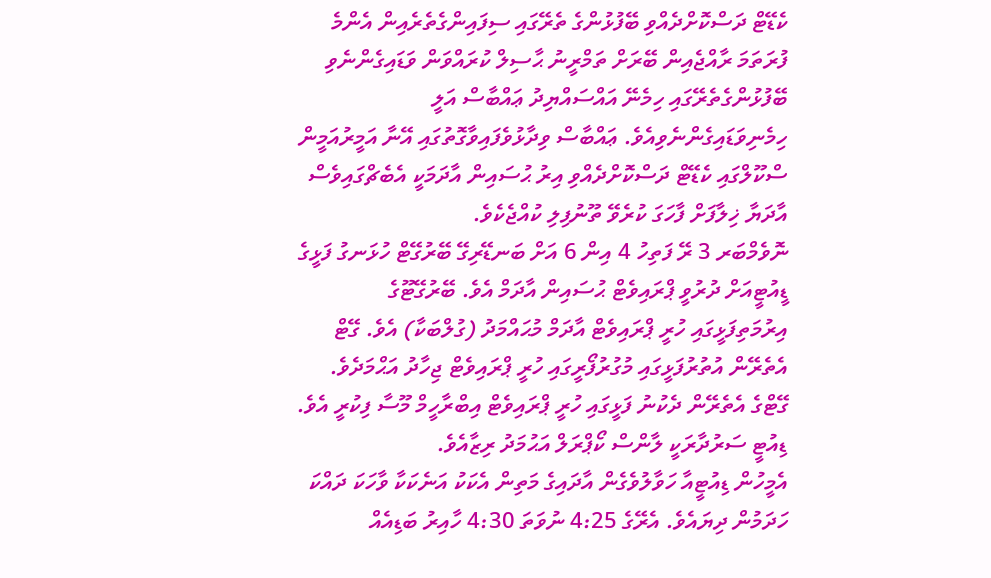ކެޑޭޓް ދަސްކޮށްދެއްވި ބޭފުޅުންގެ ތެރޭގައި ސިފައިންގެތެރެއިން އެންމެ ފުރަތަމަ ރާއްޖެއިން ބޭރަށް ތަމްރީނު ޙާސިލް ކުރައްވަން ވަޑައިގެންނެވި ބޭފުޅުންގެތެރޭގައި ހިމެނޭ އައްސައްޔިދު ޢައްބާސް އަލީ ހިމެނިވަޑައިގެންނެވިއެވެ. ޢައްބާސް ވިދާޅުވެފައިވާގޮތުގައި އޭނާ އަމީރުއަމީން ސްކޫލްގައި ކެޑޭޓް ދަސްކޮށްދެއްވި އިރު ޙުސައިން އާދަމަކީ އެބެޗްގައިވެސް އާދަޔާ ޚިލާފަށް ފާހަގަ ކުރެވޭ ތޫނުފިލި ކުއްޖެކެވެ.
ނޮވެމްބަރ 3 ރޭ ފަތިހު 4 އިން 6 އަށް ބަނޑޭރިގޭ ބޭރުގޭޓް ހުޅަނގު ފަޅީގެ ޑީއުޓީއަށް ދުރުވީ ޕްރައިވެޓް ޙުސައިން އާދަމް އެވެ. ބޭރުގޭޓޫގެ އިރުމަތިފަޅީގައި ހުރީ ޕްރައިވެޓް އާދަމް މުޙައްމަދު (ގުލްބަކާ) އެވެ. ގޭޓް އެތެރޭން އުތުރުފަޅީގައި މުގުރުފޯރީގައި ހުރީ ޕްރައިވެޓް ޖިހާދު އަޙްމަދެވެ. ގޭޓްގެ އެތެރޭން ދެކުނު ފަޅީގައި ހުރީ ޕްރައިވެޓް އިބްރާހީމް މޫސާ ފިކުރީ އެވެ. ޑިއުޓީ ސަރުދާރަކީ ލާންސް ކޯޕްރަލް އަޙުމަދު ރިޒާއެވެ.
އެމީހުން ޑިއުޓީއާ ހަވާލުވެގެން އާދައިގެ މަތިން އެކަކު އަނެކަކާ ވާހަކަ ދައްކަ ހަދަމުން ދިޔައެވެ. އެރޭގެ 4:25 ނުވަތަ 4:30 ހާއިރު ބަޑިއެއް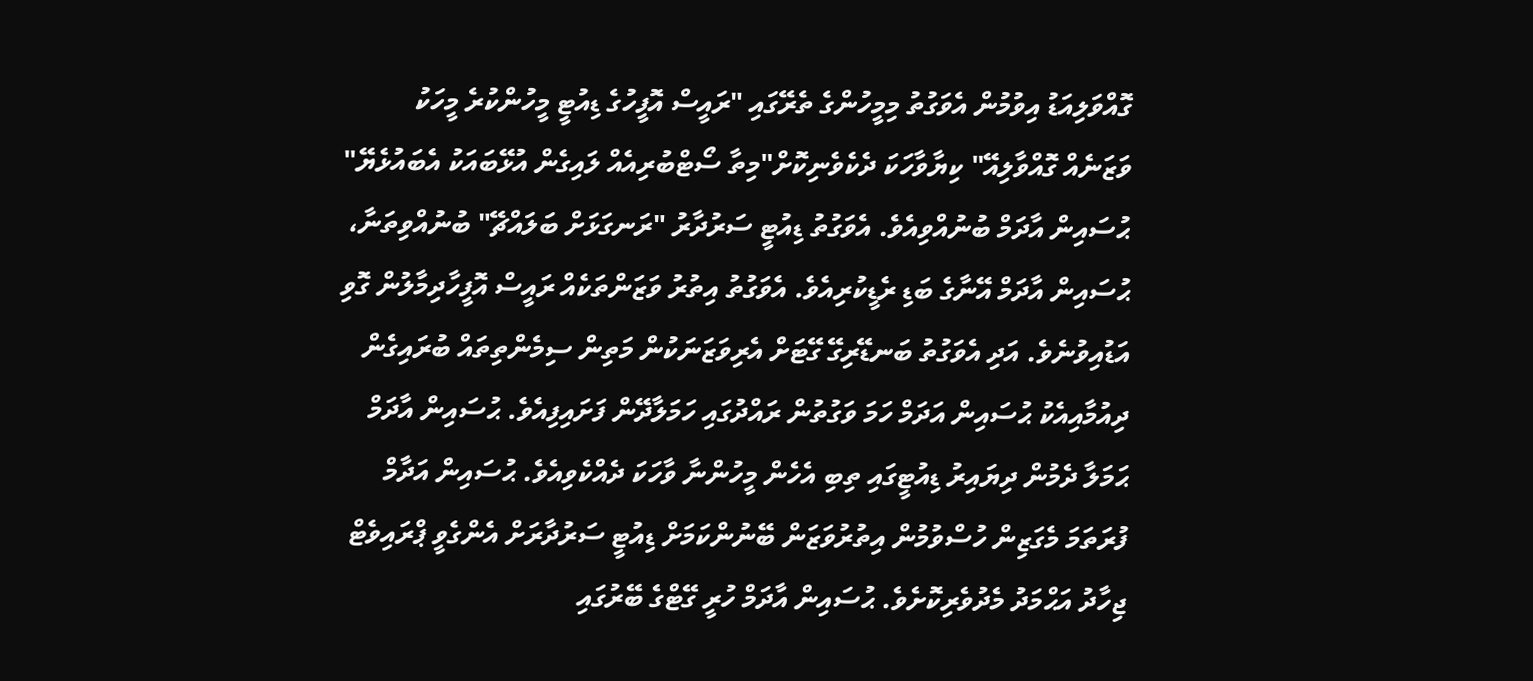ގޮއްވަލިއަޑު އިވުމުން އެވަގުތު މިމީހުންގެ ތެރޭގައި "ރައީސް އޮފީހުގެ ޑިއުޓީ މީހުންކުރެ މީހަކު ވަޒަނެއް ގޮއްވާލިއޭ" ކިޔާވާހަކަ ދެކެވެނިކޮށް"މިތާ ސޯޓްބުރިއެއް ލައިގެން އުޅޭބައަކު އެބައުޅެޔޭ" ޙުސައިން އާދަމް ބުނުއްވިއެވެ. އެވަގުތު ޑިއުޓީ ސަރުދާރު "ރަނގަޅަށް ބަލައްޗޭ" ބުނުއްވިތަނާ، ޙުސައިން އާދަމް އޭނާގެ ބަޑި ރެޑީކުރިއެވެ. އެވަގުތު އިތުރު ވަޒަންތަކެއް ރައީސް އޮފީހާދިމާލުން ގޮވި އަޑުއިވުނެވެ. އަދި އެވަގުތު ބަނޑޭރިގޭ ގޭޓަށް އެރިވަޒަނަކުން މަތިން ސިމެންތިތައް ބުރައިގެން ދިއުމާއިއެކު ޙުސައިން އަދަމް ހަމަ ވަގުތުން ރައްދުގައި ހަމަލާދޭން ފަށައިފިއެވެ. ޙުސައިން އާދަމް ޙަމަލާ ދެމުން ދިޔައިރު ޑިއުޓީގައި ތިބި އެހެން މީހުންނާ ވާހަކަ ދެއްކެވިއެވެ. ޙުސައިން އަދާމް ފުރަތަމަ މެގަޒިން ހުސްވުމުން އިތުރުވަޒަން ބޭނުންކަމަށް ޑިއުޓީ ސަރުދާރަށް އެންގެވީ ޕްރައިވެޓް ޖިހާދު އަޙްމަދު މެދުވެރިކޮށެވެ. ޙުސައިން އާދަމް ހުރީ ގޭޓްގެ ބޭރުގައި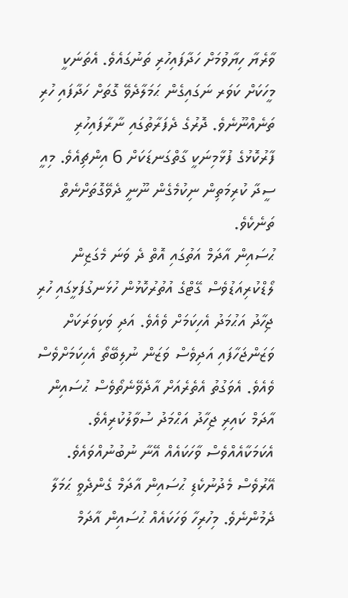ވާރެޔާ ހިޔާވުމަށް ހަދާފައިހުރި ތަނުގައެވެ. އެތަނަކީ މީހަކަށް ކަވަރ ނަގައިގެން ޙަމަލާދެވޭ ގޮތަށް ހަދާފައި ހުރި ތަނެއްނޫނެވެ. ދޮރުގެ ދެފަރާތުގައި ނާރާފައިހުރި ފާރުކޮޅުގެ ފުޅާމިނަކީ ގާތްގަނޑަކަށް 6 އިންޗިއެވެ. މިއީ ސީދާ ކުރިމަތިން ނިކުމެގެން ނޫނީ ދެވޭގޮތަށްނެތް ތަނެކެވެ.
ޙުސައިން އާދަމް އަތުގައި އޮތް ދެ ވަނަ މެގަޒިން ލޯޑްކުރިއަޑުވެސް ގޭޓްގެ އުތުރުކޮޅުން ހުޅަނގުފަޅީގައި ހުރި ޖިހާދު އަޙުމަދު އެހިކަމަށް ވެއެވެ. އަދި ވަކިވަރަކަށް ވަޒަންޖަހާފައި އަދިވެސް ވަޒަން ނުލިބޭތޯ އެހިކަމަށްވެސް ވެއެވެ. އެވަގުތު އެތެރެއަށް އާދެވޭނެތޯވެސް ޙުސައިން އާދަމް ކައިރި ޖިހާދު އަޙްމަދު ސުވާލުކުރިއެވެ. އެކަމަކާއެއްވެސް ވާހަކައެއް އޭނާ ނުބުނުއްވައެވެ. އޭރުވެސް މެދުނުކެޑި ޙުސައިން އާދަމް ގެންދެވީ ޙަމަލާ ދެމުންނެވެ. މިހުރިހާ ވަހަކައެއް ޙުސައިން އާދަމް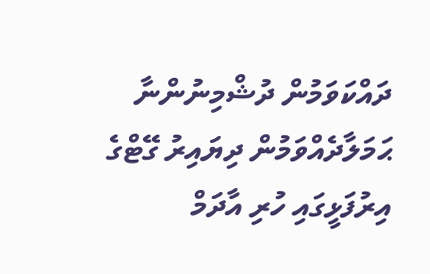ދައްކަވަމުން ދުޝްމިނުންނާ ޙަމަލާދެއްވަމުން ދިޔައިރު ގޭޓްގެ އިރުފަޅީގައި ހުރި އާދަމް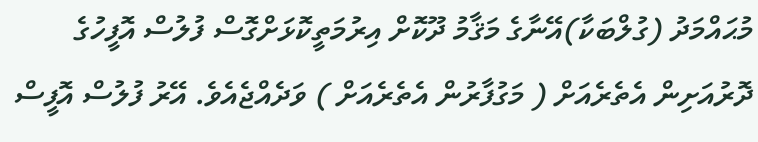މުޙައްމަދު (ގުލްބަކާ)އޭނާގެ މަޤާމު ދޫކޮށް އިރުމަތީކޮޅަށްގޮސް ފުލުސް އޮފީހުގެ ދޮރުއަށިން އެތެރެއަށް ( މަގުފާރުން އެތެރެއަށް ) ވަދެއްޖެއެވެ. އޭރު ފުލުސް އޮފީސް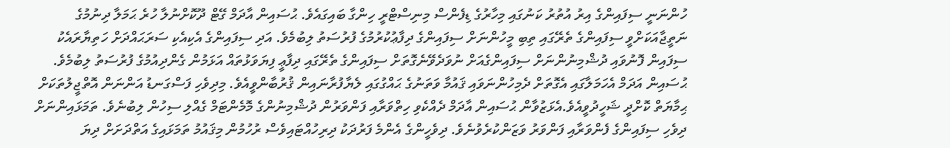ހުންނަނީ ސިފައިންގެ އިރު އުތުރު ކަނުގައި މިހާރުގެ ޑިފެންސް މިނިސްޓްރީ ހިންގާ ބައިގައެވެ. ޙުސައިން އާދަމް ގޭޓް ދޫކޮށްނުލާ ހުރެ ޙަމަލާ ދިނުމުގެ ނަތީޖާއަކަށްވީ ސިފައިންގެ ތެރޭގައި ތިބި މީހުންނަށް ސިފައިންގެ ދިފާޢުކުރުމުގެ ފުރުސަތު ލިބުމެވެ. އަދި ސިފައިންގެ އެކިއެކި ސަރަޙައްދަށް ހަތިޔާރައެކު ސިފައިން ފޮނުވައި ދުޝްމިނުންނަށް ސިފައިންގެއަށް ނުވަދެވޭނެގޮތަށް ސިފައިންގެ ތެރޭގައި ދިފާޢީ ފިޔަވަޅުތައް އަޅަމުން ގެންދިއުމުގެ ފުރުސަތު ލިބުމެވެ. ޙުސައިން އަދަމް އެހަމަލާގައި އެގޮތަށް ދެމިހުންނަވައި ޤައުމާ ވަތަނުގެ ޙައްގުގައި ލެޔާފުރާނައިން ޤުރުބާންވީއެވެ. މިދިވެހި ފަސްގަނޑު އަންނަން އޮތްޖީލުތަކަށް ޙިމާޔަތް ކޮށްދީ ޝަހީދުވީއެވެ.އެޅަޒުވާން ޙުސައިން އާދަމް ދެއްކެވި ހިތްވަރާއި ފަންވަރުން ދުޝްމިނުންގެ މޮމެންޓަމް ގެއްލި ސިހުން ލިބުނެވެ. ތަމަޅައިންނަށް ދިވެހި ސިފައިންގެ ފެންވަރާއި ފަންވަރު ވަޒަންކުރެވުނެވެ. ދިވެހީންގެ އެންމެ ފަރުދަކު ދިރިހުއްޓައިވެސް ރުހުމުން މިޤައުމު ތަމަޅައިގެ އަތްދަށަށް ދިޔަ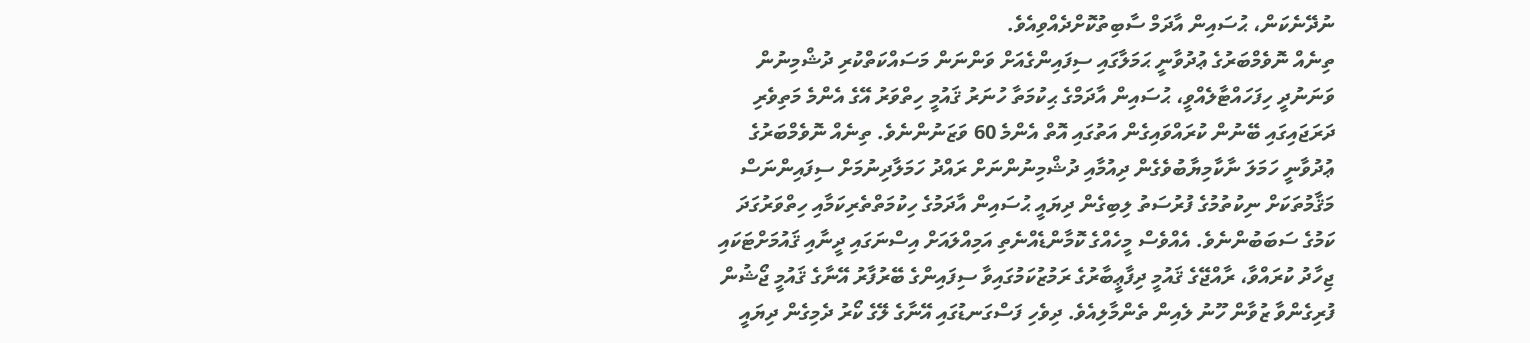ނުދޭނެކަން، ޙުސައިން އާދަމް ސާބިތުކޮށްދެއްވިއެވެ.
ތިނެއް ނޮވެމްބަރުގެ ޢުދުވާނީ ޙަމަލާގައި ސިފައިންގެއަށް ވަންނަން މަސައްކަތްކުރި ދުޝްމިނުން ވަނަނުދީ ހިފަހައްޓާލެއްވީ، ޙުސައިން އާދަމްގެ ޙިކުމަތާ ހުނަރު ޤައުމީ ހިތްވަރު އޭގެ އެންމެ މަތިވެރި ދަރަޖައިގައި ބޭނުން ކުރައްވައިގެން އަތުގައި އޮތް އެންމެ 60 ވަޒަނުންނެވެ. ތިނެއް ނޮވެމްބަރުގެ ޢުދުވާނީ ހަމަލަ ނާކާމިޔާބުވެގެން ދިއުމާއި ދުޝްމިނުންނަށް ރައްދު ހަމަލާދިނުމަށް ސިފައިންނަސް މަޤާމުތަކަށް ނިކުތުމުގެ ފުރުސަތު ލިބިގެން ދިޔައީ ޙުސައިން އާދަމުގެ ހިކުމަތްތެރިކަމާއި ހިތްވަރުގަދަ ކަމުގެ ސަބަބުންނެވެ. އެއްވެސް މީހެއްގެ ކޮމާންޑެއްނެތި އަމިއްލައަށް އިސްނަގައި ދީނާއި ޤައުމަށްޓަކައި ޖިހާދު ކުރައްވާ، ރާއްޖޭގެ ޤައުމީ ދިފާޢީބާރުގެ ރަމުޒުކަމުގައިވާ ސިފައިންގެ ބޭރުފާރު އޭނާގެ ޤައުމީ ޖޯޝުން ފުރިގެންވާ ޒުވާން ހޫނު ލެއިން ތެންމާލިއެވެ. ދިވެހި ފަސްގަނޑުގައި އޭނާގެ ލޭގެ ކޯރު ދެމިގެން ދިޔައީ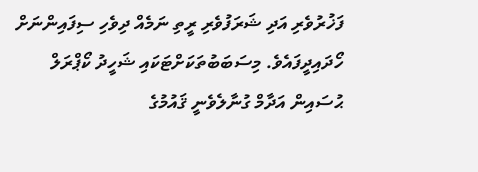ފަޚުރުވެރި އަދި ޝަރަފުވެރި ރީތި ނަމެއް ދިވެހި ސިފައިންނަށް ހޯދައިދީފައެވެ. މިސަބަބުތަކަށްޓަކައި ޝަހީދު ކޯޕްރަލް ޙުސައިން އަދާމް ގުނާލެވެނީ ޤައުމުގެ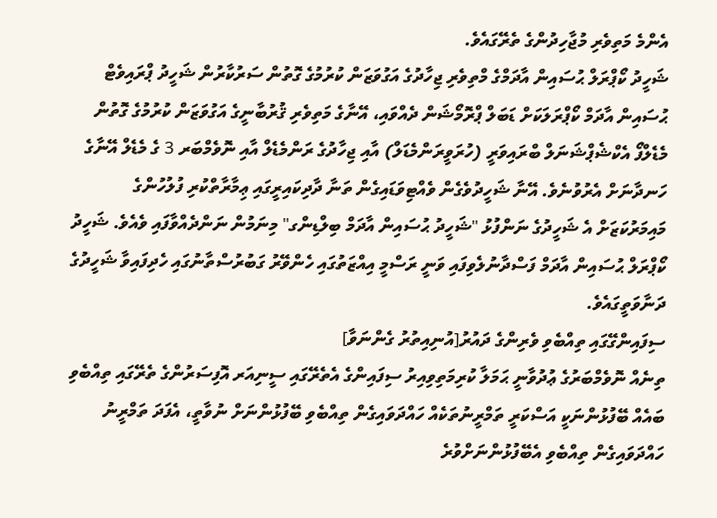އެންމެ މަތިވެރި މުޖާހިދުންގެ ތެރޭގައެވެ.
ޝަހީދު ކޯޕްރަލް ޙުސައިން އާދަމްގެ މްތިވެރި ޖިހާދުގެ އަގުވަޒަން ކުރުމުގެ ގޮތުން ސަރުކާރުން ޝަހީދު ޕްރައިވެޓް ޙުސައިން އާދަމް ކޯޕްރަލަކަށް ޑަބަލް ޕްރޮމޯޝަން ދެއްވައި، އޭނާގެ މަތިވެރި ޤުރުބާނީގެ އަގުވަޒަން ކުރުމުގެ ގޮތުން މެޑެލްފޯ އެކްޝެޕްޝަނަލް ބްރައިވަރީ (ހުރަވީރަންމެޑަލް) އާއި ޖިހާދުގެ ރަންމެޑެލް އާއި ނޮވެމްބަރ 3 ގެ މެޑެލް އޭނާގެ ހަނދާނަށް އެރުވުނެވެ. އޭނާ ޝަހީދުވެގެން ވެއްޓިވަޑައިގެން ތަނާ ދާދިކައިރީގައި ޢިމާރާތްކުރި ފުލުހުންގެ މައިމަރުކަޒަށް އެ ޝަހީދުގެ ނަންފުޅު "ޝަހީދު ޙުސައިން އާދަމް ބިލްޑިންގ" މިނަމުން ނަންދެއްވާފައި ވެއެވެ. ޝަހީދު ކޯޕްރަލް ޙުސައިން އާދަމް ފަސްދާނުލެވިފައި ވަނީ ރަސްމީ އިއްޒަތުގައި ހެންވޭރު ގަބުރުސްތާނުގައި ހެދިފައިވާ ޝަހީދުގެ ދަނާވަތީގައެވެ.
ސިފައިންގޭގައި ތިއްބެވި ވެރިންގެ ދައުރު[އުނިއިތުރު ގެންނަވާ]
ތިނެއް ނޮވެމްބަރުގެ ޢުދުވާނީ ޙަމަލާ ކުރިމަތިވިއިރު ސިފައިންގެ އެތެރޭގައި ސީނިއަރ އޮފިސަރުންގެ ތެރޭގައި ތިއްބެވި ބައެއް ބޭފުޅުންނަކީ އަސްކަރީ ތަމްރީނުތަކެއް ހައްދަވައިގެން ތިއްބެވި ބޭފުޅުންނަށް ނުވާތީ، އެފަދަ ތަމްރީނު ހައްދަވައިގެން ތިއްބެވި އެބޭފުޅުންނަށްވުރެ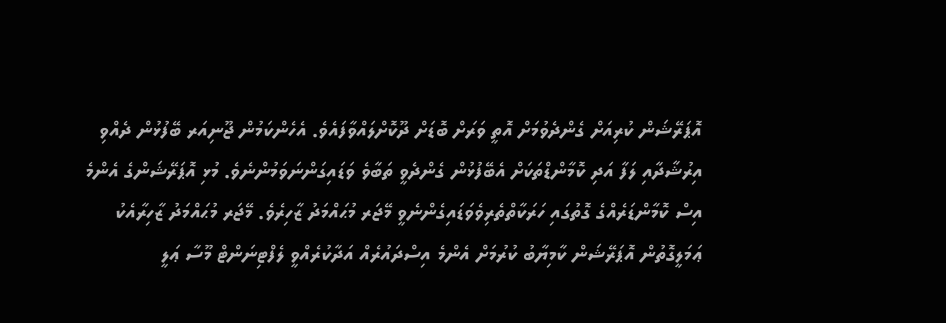އޮޕަރޭޝަން ކުރިއަށް ގެންދެވުމަށް އޮތީ ވަރަށް ބޮޑަށް ދޫކޮށްލައްވާފައެވެ. އެހެންކަމުން ޖޫނިއަރ ބޭފުޅުން ދެއްވި އިރުޝާދާއި ލަފާ އަދި ކޮމާންޑްތަކަށް އެބޭފުޅުން ގެންދެވީ ތަބާވެ ވަޑައިގަންނަވަމުންނެވެ. މުޅި އޮޕަރޭޝަންގެ އެންމެ އިސް ކޮމާންޑަރެއްގެ ގޮތުގައި ހަރަކާތްތެރިވެވަޑައިގެންނެވީ މޭޖަރ މުޙައްމަދު ޒާހިރެވެ. މޭޖަރ މުޙައްމަދު ޒާހިރާއެކު ޢަމަލީގޮތުން އޮޕަރޭޝަން ކާމިޔާބު ކުރުމަށް އެންމެ އިސްދައުރެއް އަދާކުރެއްވީ ލެފްޓިނަންޓް މޫސާ ޢަލީ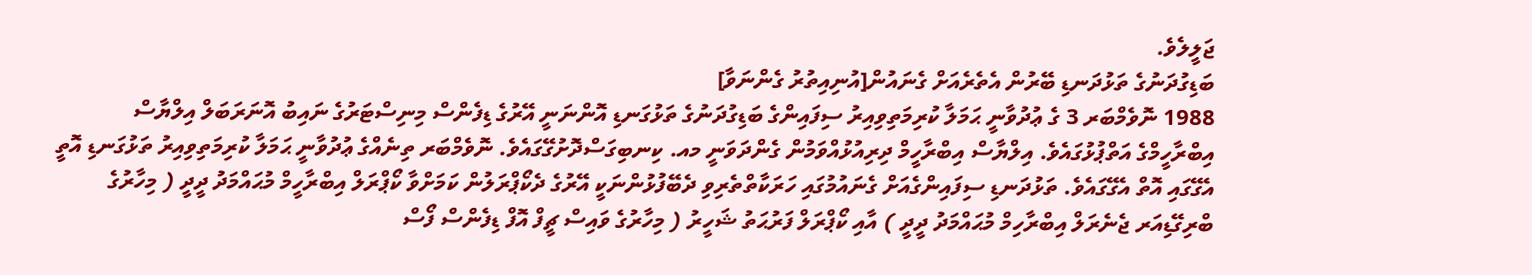ޖަލީލެވެ.
ބަޑިގުދަނުގެ ތަޅުދަނޑި ބޭރުން އެތެރެއަށް ގެނައުން[އުނިއިތުރު ގެންނަވާ]
1988 ނޮވެމްބަރ 3 ގެ ޢުދުވާނީ ޙަމަލާ ކުރިމަތިވިއިރު ސިފައިންގެ ބަޑިގުދަނުގެ ތަޅުގަނޑި އޮންނަނީ އޭރުގެ ޑިފެންސް މިނިސްޓަރުގެ ނައިބު އޮނަރަބަލް އިލްޔާސް އިބްރާހީމްގެ އަތްޕުޅުގައެވެ. އިލްޔާސް އިބްރާހީމް ދިރިއުޅުއްވަމުން ގެންދަވަނީ މއ. ކިނބިގަސްދޮށުގޭގައެވެ. ނޮވެމްބަރ ތިނެއްގެ ޢުދުވާނީ ޙަމަލާ ކުރިމަތިވިއިރު ތަޅުގަނޑި އޮތީ އެގޭގައި އޮތް އެގޭގައެވެ. ތަޅުދަނޑި ސިފައިންގެއަށް ގެނައުމުގައި ހަރަކާތްތެރިވި ދެބޭފުޅުންނަކީ އޭރުގެ ދެކޯޕްރަލުން ކަމަށްވާ ކޯޕްރަލް އިބްރާހީމް މުޙައްމަދު ދީދީ ( މިހާރުގެ ބްރިގޭޑިއަރ ޖެނެރަލް އިބްރާހިމް މުޙައްމަދު ދީދީ ) އާއި ކޯޕްރަލް ފަރުޙަތު ޝަހީރު ( މިހާރުގެ ވައިސް ޗީފް އޮފް ޑިފެންސް ފޯސް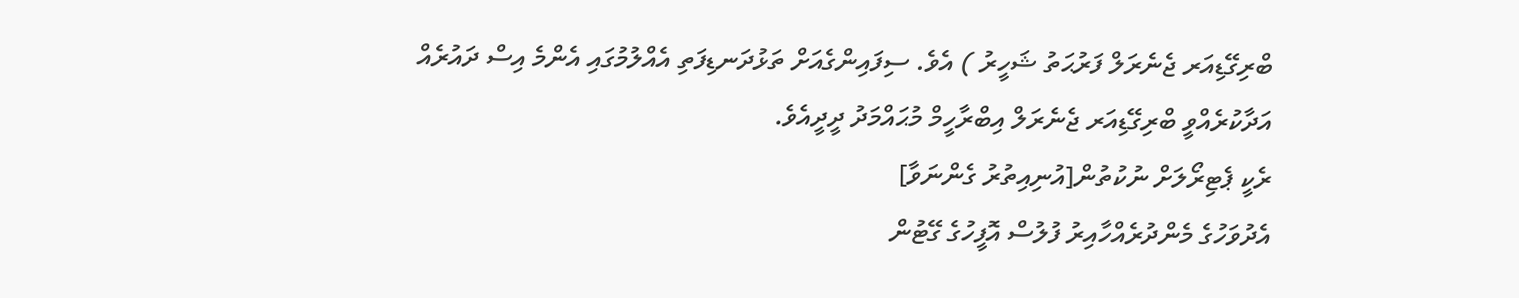ބްރިގޭޑިއަރ ޖެނެރަލް ފަރުޙަތު ޝަހީރު ) އެވެ. ސިފައިންގެއަށް ތަޅުދަނޑިފަތި އެއްލުމުގައި އެންމެ އިސް ދައުރެއް އަދާކުރެއްވީ ބްރިގޭޑިއަރ ޖެނެރަލް އިބްރާހީމް މުޙައްމަދު ދީދީއެވެ.
ރެކީ ޕެޓިރޯލަށް ނުކުތުން[އުނިއިތުރު ގެންނަވާ]
އެދުވަހުގެ މެންދުރެއްހާއިރު ފުލުސް އޮފީހުގެ ގޭޓުން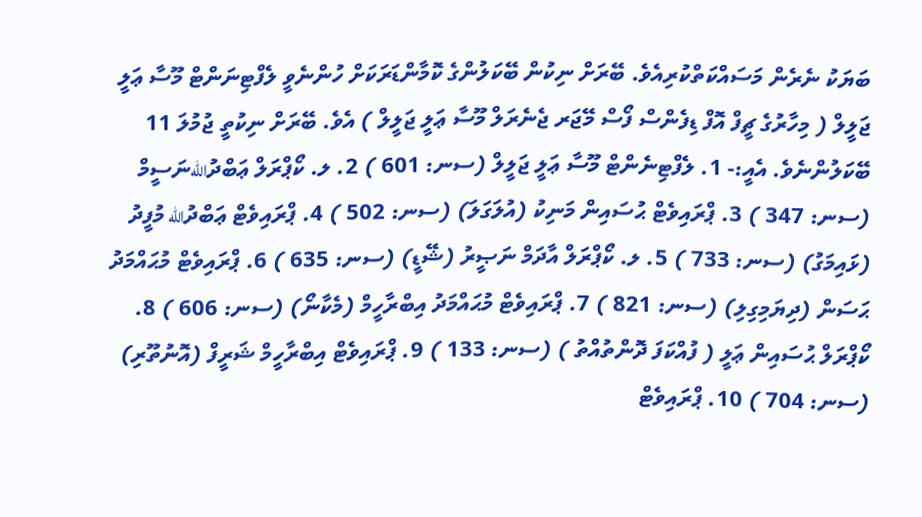ބަޔަކު ނެރެން މަސައްކަތްކުރިއެވެ. ބޭރަށް ނިކުން ބޭކަލުންގެ ކޮމާންޑަރަކަށް ހުންނެވީ ލެފްޓިނަންޓް މޫސާ ޢަލީ ޖަލީލް ( މިހާރުގެ ޗީފް އޮފް ޑިފެންސް ފޯސް މޭޖަރ ޖެނެރަލް މޫސާ ޢަލީ ޖަލީލް ) އެވެ. ބޭރަށް ނިކުތީ ޖުމުލަ 11 ބޭކަލުންނެވެ. އެއީ:- 1. ލެފްޓިނެންޓް މޫސާ ޢަލީ ޖަލީލް (ސނ: 601 ) 2. ލ. ކޯޕްރަލް ޢަބްދުاللهނަސީމް (ސނ: 347 ) 3. ޕްރައިވެޓް ޙުސައިން މަނިކު (އުލަގަލަ) (ސނ: 502 ) 4. ޕްރައިވެޓް ޢަބްދުالله މުފީދު (ޅައިމަގު) (ސނ: 733 ) 5. ލ. ކޯޕްރަލް އާދަމް ނަޞީރު (ޝޭޑީ) (ސނ: 635 ) 6. ޕްރައިވެޓް މުޙައްމަދު ޙަސަން (ދިޔަމިގިލި) (ސނ: 821 ) 7. ޕްރައިވެޓް މުޙައްމަދު އިބްރާހީމް (މެކާނޯ) (ސނ: 606 ) 8. ކޯޕްރަލް ޙުސައިން ޢަލީ ( ފުއްކަފަ ދޮންތުއްތު ) (ސނ: 133 ) 9. ޕްރައިވެޓް އިބްރާހީމް ޝަރީފް (އޮނުތޫރި) (ސނ: 704 ) 10. ޕްރައިވެޓް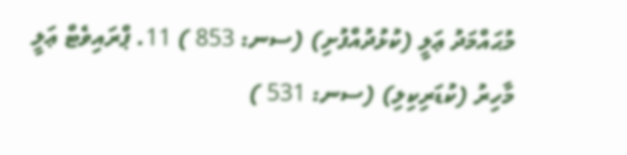މުޙައްމަދު ޢަލީ (ކުޅުދުއްފުށި) (ސނ: 853 ) 11. ޕްރައިވެޓް ޢަލީ މާހިރު (ކުޑަރިކިލި) (ސނ: 531 )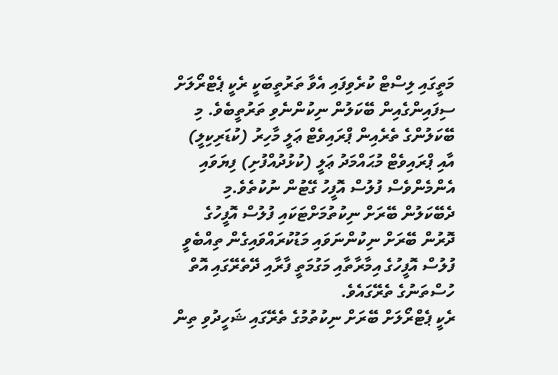މަތީގައި ލިސްޓް ކުރެވިފައި އެވާ ތަރުތީބަކީ ރެކީ ޕެޓްރޯލަށް ސިފައިންގެއިން ބޭކަލުން ނިކުންނެވި ތަރުތީބެވެ. މި ބޭކަލުންގެ ތެރެއިން ޕްރައިވެޓް ޢަލީ މާހިރު (ކުޑަރިކިލީ) އާއި ޕްރައިވެޓް މުޙައްމަދު ޢަލީ (ކުޅުދުއްފުށި) ފިޔަވައި އެންމެންވެސް ފުލުސް އޮފީހު ގޭޓުން ނުކުތެވެ.މި ދެބޭކަލުން ބޭރަށް ނިކުތުމަށްޓަކައި ފުލުސް އޮފީހުގެ ދޮރުން ބޭރަށް ނިކުންނަވައި މަޑުކުރައްވައިގެން ތިއްބެވީ ފުލުސް އޮފީހުގެ އިމާރާތާއި މަގުމަތީ ފާރާއި ދޭތެރޭގައި އޮތް ހުސްތަނުގެ ތެރޭގައެވެ.
ރެކީ ޕެޓްރޯލަށް ބޭރަށް ނިކުތުމުގެ ތެރޭގައި ޝަހީދުވި ތިން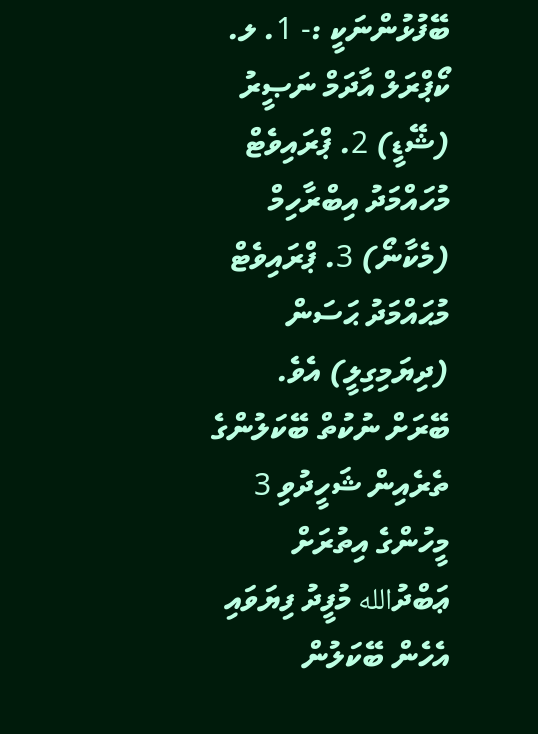ބޭފުޅުންނަކީ :- 1. ލ. ކޯޕްރަލް އާދަމް ނަޞީރު (ޝޭޑީ) 2. ޕްރައިވެޓް މުހައްމަދު އިބްރާހިމް (މެކާނޯ) 3. ޕްރައިވެޓް މުޙައްމަދު ޙަސަން (ދިޔަމިގިލީ) އެވެ.
ބޭރަށް ނުކުތް ބޭކަލުންގެ ތެރެއިން ޝަހީދުވި 3 މީހުންގެ އިތުރަށް ޢަބްދުالله މުފީދު ފިޔަވައި އެހެން ބޭކަލުން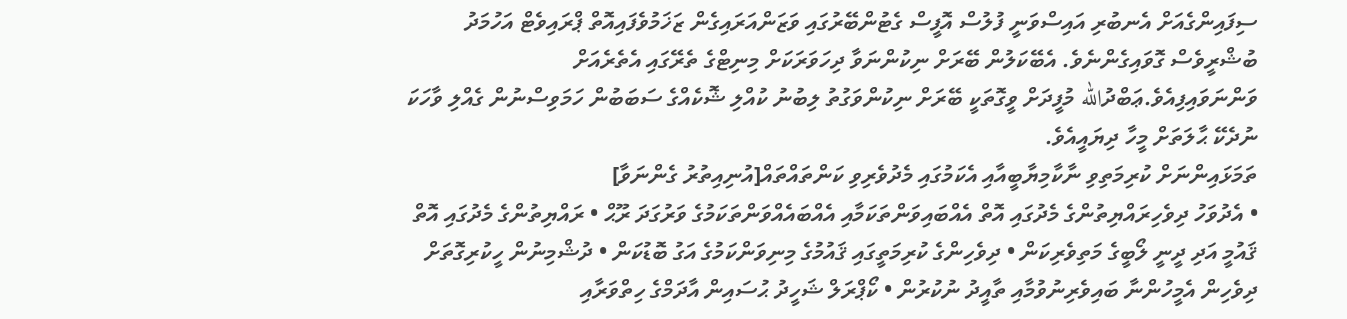ސިފައިންގެއަށް އެނބުރި އައިސްވަނީ ފުލުސް އޮފީސް ގެޓުންބޭރުގައި ވަޒަންއަރައިގެން ޒަޚަމުވެފައިއޮތް ޕްރައިވެޓް އަހުމަދު ބުޝްރީވެސް ގޮވައިގެންނެވެ. އެބޭކަލުން ބޭރަށް ނިކުންނަވާ ދިހަވަރަކަށް މިނިޓްގެ ތެރޭގައި އެތެރެއަށް ވަންނަވައިފިއެވެ.ޢަބްދުالله މުފީދަށް ވީގޮތަކީ ބޭރަށް ނިކުންވަގުތު ލިބުނު ކުއްލި ޝޮކެއްގެ ސަބަބުން ހަމަވިސްނުން ގެއްލި ވާހަކަ ނުދެކޭ ޙާލަތަށް މީހާ ދިޔައީއެވެ.
ތަމަޅައިންނަށް ކުރިމަތިވި ނާކާމިޔާބީއާއި އެކަމުގައި މެދުވެރިވި ކަންތައްތައް[އުނިއިތުރު ގެންނަވާ]
• އެދުވަހު ދިވެހިރައްޔިތުންގެ މެދުގައި އޮތް އެއްބައިވަންތަކަމާއި އެއްބައެއްވަންތަކަމުގެ ވަރުގަދަ ރޫޙް • ރައްޔިތުންގެ މެދުގައި އޮތް ޤައުމީ އަދި ދީނީ ލޯބީގެ މަތިވެރިކަން • ދިވެހިންގެ ކުރިމަތީގައި ޤައުމުގެ މިނިވަންކަމުގެ އަގު ބޮޑުކަން • ދުޝްމިނުން ހީކުރިގޮތަށް ދިވެހިން އެމީހުންނާ ބައިވެރިނުވުމާއި ތާއީދު ނުކުރުން • ކޯޕްރަލް ޝަހީދު ޙުސައިން އާދަމްގެ ހިތްވަރާއި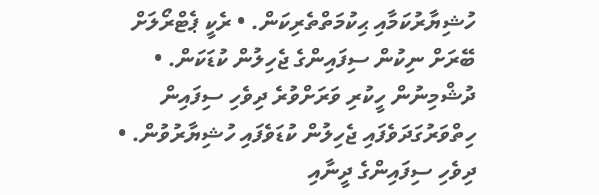ހުޝިޔާރުކަމާއި ޙިކުމަތްތެރިކަން. • ރެކީ ޕެޓްރޯލަށް ބޭރަށް ނިކުން ސިފައިންގެ ޖެހިލުން ކުޑަކަން. • ދުޝްމިނުން ހީކުރި ވަރަށްވުރެ ދިވެހި ސިފައިން ހިތްވަރުގަދަވެފައި ޖެހިލުން ކުޑަވެފައި ހުޝިޔާރުވުން. • ދިވެހި ސިފައިންގެ ދީނާއި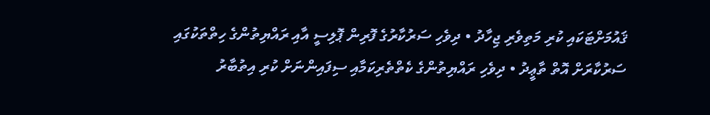ޤައުމަށްޓަކައި ކުރި މަތިވެރި ޖިހާދު • ދިވެހި ސަރުކާރުގެ ފޮރިން ޕޮލިސީ އާއި ރައްޔިތުންގެ ހިތްތަކުގައި ސަރުކާރަށް އޮތް ތާޢީދު • ދިވެހި ރައްޔިތުންގެ ކެތްތެރިކަމާއި ސިފައިންނަށް ކުރި އިތުބާރު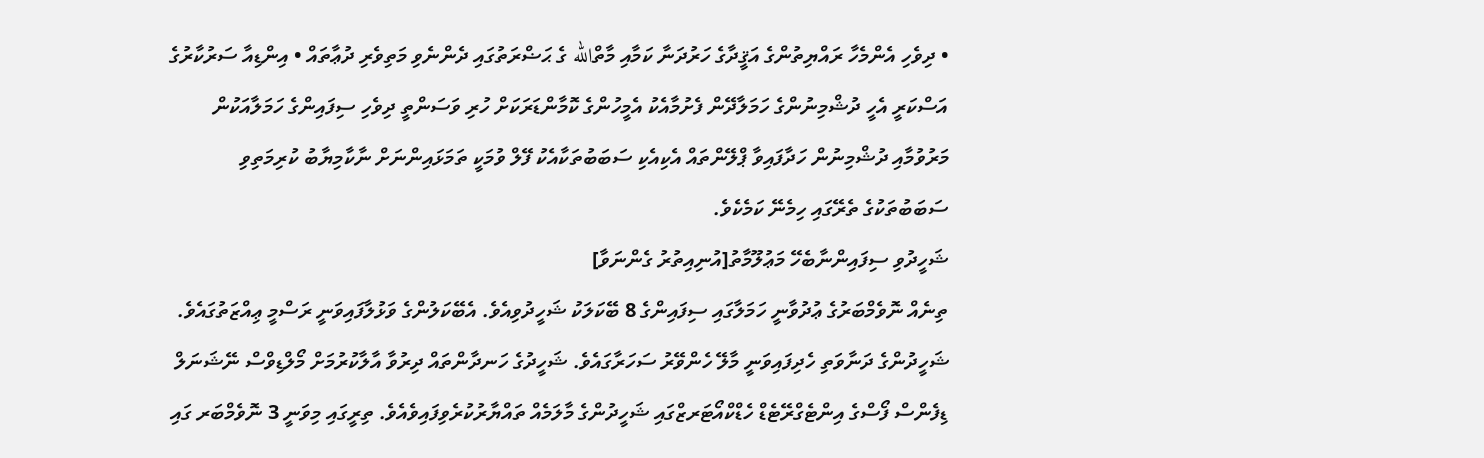• ދިވެހި އެންމެހާ ރައްޔިތުންގެ އަޤީދާގެ ހަރުދަނާ ކަމާއި މާތްالله ގެ ޙަޟްރަތުގައި ދެންނެވި މަތިވެރި ދުޢާތައް • އިންޑިއާ ސަރުކާރުގެ އަސްކަރީ އެހީ ދުޝްމިނުންގެ ހަމަލާދޭން ފެށުމާއެކު އެމީހުންގެ ކޮމާންޑަރަކަށް ހުރި ވަސަންތީ ދިވެހި ސިފައިންގެ ހަމަލާއަކުން މަރުވުމާއި ދުޝްމިނުން ހަދާފައިވާ ޕްލޭންތައް އެކިއެކި ސަބަބުތަކާއެކު ފޭލް ވުމަކީ ތަމަޅައިންނަށް ނާކާމިޔާބު ކުރިމަތިވި ސަބަބުތަކުގެ ތެރޭގައި ހިމެނޭ ކަމެކެވެ.
ޝަހީދުވި ސިފައިންނާބެހޭ މަޢުލޫމާތު[އުނިއިތުރު ގެންނަވާ]
ތިނެއް ނޮވެމްބަރުގެ ޢުދުވާނީ ހަމަލާގައި ސިފައިންގެ 8 ބޭކަލަކު ޝަހީދުވިއެވެ. އެބޭކަލުންގެ ވަޅުލާފައިވަނީ ރަސްމީ ޢިއްޒަތުގައެވެ. ޝަހީދުންގެ ދަނާވަތި ހެދިފައިވަނީ މާލޭ ހެންވޭރު ސަހަރާގައެވެ. ޝަހީދުގެ ހަނދާންތައް ދިރުވާ އާލާކުރުމަށް މޯލްޑިވްސް ނޭޝަނަލް ޑިފެންސް ފޯސްގެ އިންޓެގްރޭޓެޑް ހެޑްކްއޯޓަރޒްގައި ޝަހީދުންގެ މާލަމެއް ތައްޔާރުކުރެވިފައިވެއެވެ. ތިރީގައި މިވަނީ 3 ނޮވެމްބަރ ގައި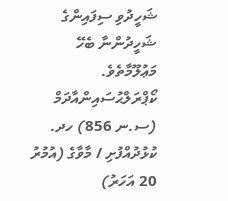ޝަހީދުވި ސިފައިންގެ ޝަހީދުންނާ ބެހޭ މަޢުލޫމާތެވެ.
ކޯޕްރަލްޙުސައިންއާދަމް (ސ.ނ 856) ހދ. ކުޅުދުއްފުށި / މާވާގެ (އުމުރު 20 އަހަރު)